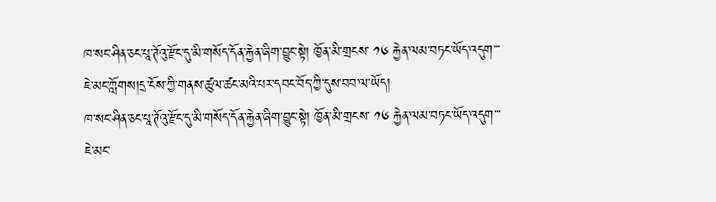ཁ་སང་ཤིན་ཅང་པཱ་ཊོའུ་རྫོང་དུ་མི་གསོད་དོན་རྐྱེན་ཞིག་བྱུང་སྟེ། ཁྱོན་མི་གྲངས་ ༡༦ རྐྱེན་ལམ་བཏང་ཡོད་འདུག་་་
ཇེ་མང་ཀློགས།དྲ་ངོས་ཀྱི་གནས་ཚུལ་ཚང་མའི་པར་དབང་བོད་ཀྱི་དུས་བབ་ལ་ཡོད།
ཁ་སང་ཤིན་ཅང་པཱ་ཊོའུ་རྫོང་དུ་མི་གསོད་དོན་རྐྱེན་ཞིག་བྱུང་སྟེ། ཁྱོན་མི་གྲངས་ ༡༦ རྐྱེན་ལམ་བཏང་ཡོད་འདུག་་་
ཇེ་མང་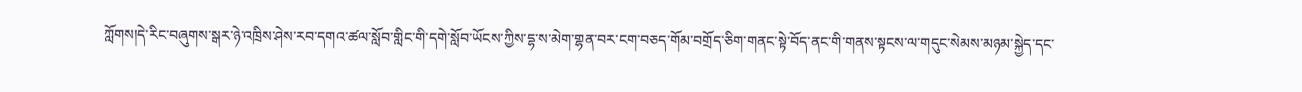ཀློགས།དེ་རིང་བཞུགས་སྒར་ཉེ་འཁྲིས་ཤེས་རབ་དགའ་ཚལ་སློབ་གླིང་གི་དགེ་སློབ་ཡོངས་ཀྱིས་དྷ་ས་མེག་གྷན་བར་ངག་བཅད་གོམ་བགྲོད་ཅིག་གནང་སྟེ་བོད་ནང་གི་གནས་སྟངས་ལ་གདུང་སེམས་མཉམ་སྐྱེད་དང་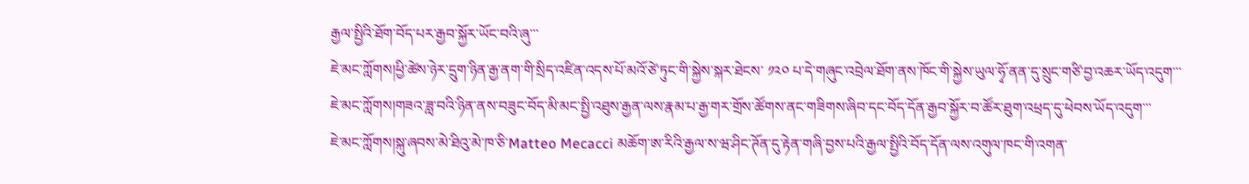རྒྱལ་སྤྱིའི་ཐོག་བོད་པར་རྒྱབ་སྐྱོར་ཡོང་བའི་ཞུ་་་
ཇེ་མང་ཀློགས།ཕྱི་ཚེས་ཉེར་དྲུག་ཉིན་རྒྱ་ནག་གི་སྲིད་འཛིན་འདས་པོ་མའོ་ཙེ་ཏུང་གི་སྐྱེས་སྐར་ཐེངས་ ༡༢༠ པ་དེ་གཞུང་འབྲེལ་ཐོག་ནས་ཁོང་གི་སྐྱེས་ཡུལ་ཧྭོ་ནན་དུ་སྲུང་གཙི་བྱ་འཆར་ཡོད་འདུག་་་
ཇེ་མང་ཀློགས།གཟའ་ཟླ་བའི་ཉིན་ནས་བཟུང་བོད་མི་མང་སྤྱི་འཐུས་རྒྱན་ལས་རྣམ་པ་རྒྱ་གར་གྲོས་ཚོགས་ནང་གཟིགས་ཞིབ་དང་བོད་དོན་རྒྱབ་སྐྱོར་བ་ཚོར་ཐུག་འཕྲད་དུ་ཕེབས་ཡོད་འདུག་་་
ཇེ་མང་ཀློགས།སྐུ་ཞབས་མེ་ཐིའུ་མེ་ཁ་ཅི་Matteo Mecacci མཆོག་ཨ་རིའི་རྒྱལ་ས་ཝ་ཤིང་ཊོན་དུ་རྟེན་གཞི་བྱས་པའི་རྒྱལ་སྤྱིའི་བོད་དོན་ལས་འགུལ་ཁང་གི་འགན་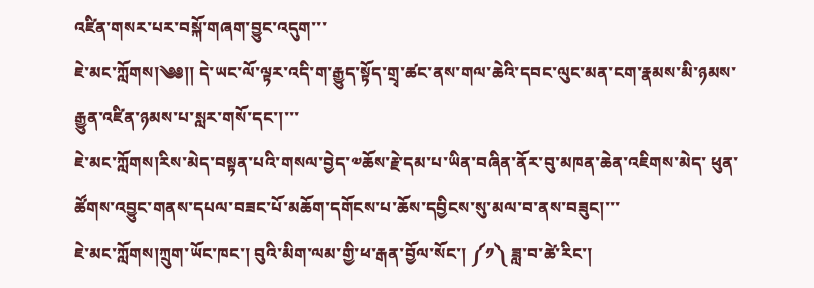འཛིན་གསར་པར་བསྐོ་གཞག་བྱུང་འདུག་་་
ཇེ་མང་ཀློགས།༄༅།། དེ་ཡང་ལོ་ལྟར་འདི་ག་རྒྱུད་སྟོད་གྲྭ་ཚང་ནས་གལ་ཆེའི་དབང་ལུང་མན་ངག་རྣམས་མི་ཉམས་རྒྱུན་འཛིན་ཉམས་པ་སླར་གསོ་དང་།་་་
ཇེ་མང་ཀློགས།རིས་མེད་བསྟན་པའི་གསལ་བྱེད་༧ཆོས་རྗེ་དམ་པ་ཡིན་བཞིན་ནོར་བུ་མཁན་ཆེན་འཇིགས་མེད་ ཕུན་ཚོགས་འབྱུང་གནས་དཔལ་བཟང་པོ་མཆོག་དགོངས་པ་ཆོས་དབྱིངས་སུ་མལ་བ་ནས་བཟུང།་་་
ཇེ་མང་ཀློགས།ཀྲུག་ཡོང་ཁང་། བུའི་མིག་ལམ་གྱི་ཕ་རྒན་བྱོལ་སོང་། ༼༡༽ ཟླ་བ་ཚེ་རིང་།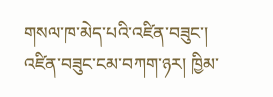གསལ་ཁ་མེད་པའི་འཛིན་བཟུང་། འཛིན་བཟུང་ངམ་བཀག་ཉར། ཁྱིམ་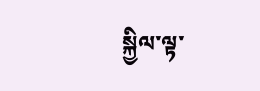སྐྱིལ་ལྟ་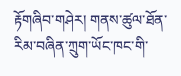རྟོགཞིབ་གཤེར། གནས་ཚུལ་ཐོན་རིམ་བཞིན་ཀྲུག་ཡོང་ཁང་གི་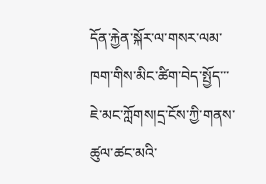དོན་རྐྱེན་སྐོར་ལ་གསར་ལམ་ཁག་གིས་མིང་ཚིག་བེད་སྤྱོད་་་
ཇེ་མང་ཀློགས།དྲ་ངོས་ཀྱི་གནས་ཚུལ་ཚང་མའི་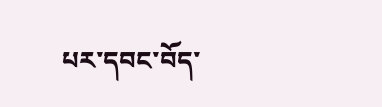པར་དབང་བོད་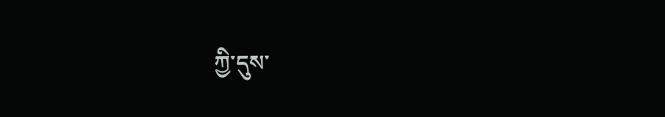ཀྱི་དུས་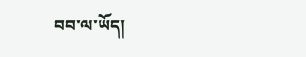བབ་ལ་ཡོད།